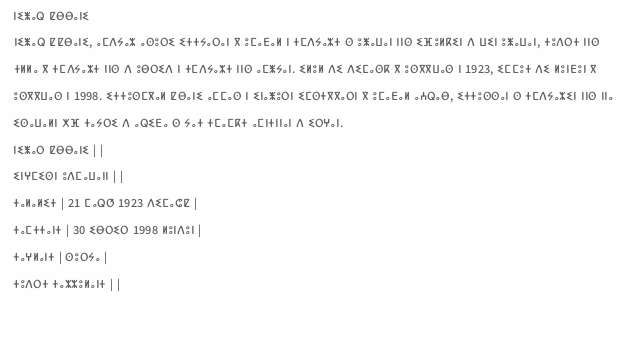ⵏⵉⵥⴰⵕ ⵇⴱⴱⴰⵏⵉ
ⵏⵉⵥⴰⵕ ⵇⵇⴱⴰⵏⵉ, ⴰⵎⴷⵢⴰⵣ ⴰⵙⵓⵔⵉ ⵉⵜⵜⵢⴰⵔⴰⵏ ⴳ ⵓⵎⴰⴹⴰⵍ ⵏ ⵜⵎⴷⵢⴰⵣⵜ ⵙ ⵓⵥⴰⵡⴰⵏ ⵏⵏⵙ ⵉⴼⵓⵍⴽⵉⵏ ⴷ ⵡⵉⵏ ⵓⵥⴰⵡⴰⵏ, ⵜⵓⴷⵔⵜ ⵏⵏⵙ ⵜⵍⵍⴰ ⴳ ⵜⵎⴷⵢⴰⵣⵜ ⵏⵏⵙ ⴷ ⵓⴱⵔⵉⴷ ⵏ ⵜⵎⴷⵢⴰⵣⵜ ⵏⵏⵙ ⴰⵎⵥⵢⴰⵏ. ⵉⵍⵓⵍ ⴷⵉ ⴷⵉⵎⴰⵙⴽ ⴳ ⵓⵙⴳⴳⵡⴰⵙ ⵏ 1923, ⵉⵎⵎⵓⵜ ⴷⵉ ⵍⵓⵏⴹⵓⵏ ⴳ ⵓⵙⴳⴳⵡⴰⵙ ⵏ 1998. ⵉⵜⵜⵓⵙⵎⴳⴰⵍ ⵇⴱⴰⵏⵉ ⴰⵎⵎⴰⵙ ⵏ ⵉⵏⴰⵥⵓⵔⵏ ⵉⵎⵙⵜⴳⴳⴰⵔⵏ ⴳ ⵓⵎⴰⴹⴰⵍ ⴰⵄⵕⴰⴱ, ⵉⵜⵜⵓⵙⵙⴰⵏ ⵙ ⵜⵎⴷⵢⴰⵣⵉⵏ ⵏⵏⵙ ⵏⵏⴰ ⵉⵙⴰⵡⴰⵍⵏ ⵅⴼ ⵜⴰⵢⵔⵉ ⴷ ⴰⵕⵉⴹⴰ ⵙ ⵢⴰⵜ ⵜⵎⴰⵎⴽⵜ ⴰⵎⵏⵜⵏⵏⴰⵏ ⴷ ⵉⵔⵖⴰⵏ.
ⵏⵉⵥⴰⵔ ⵇⴱⴱⴰⵏⵉ | |
ⵉⵏⵖⵎⵉⵙⵏ ⵓⴷⵎⴰⵡⴰⵏⵏ | |
ⵜⴰⵍⴰⵍⵉⵜ | 21 ⵎⴰⵕⵚ 1923 ⴷⵉⵎⴰⵛⵇ |
ⵜⴰⵎⵜⵜⴰⵏⵜ | 30 ⵉⴱⵔⵉⵔ 1998 ⵍⵓⵏⴷⵓⵏ |
ⵜⴰⵖⵍⴰⵏⵜ | ⵙⵓⵔⵢⴰ |
ⵜⵓⴷⵔⵜ ⵜⴰⵣⵣⵓⵍⴰⵏⵜ | |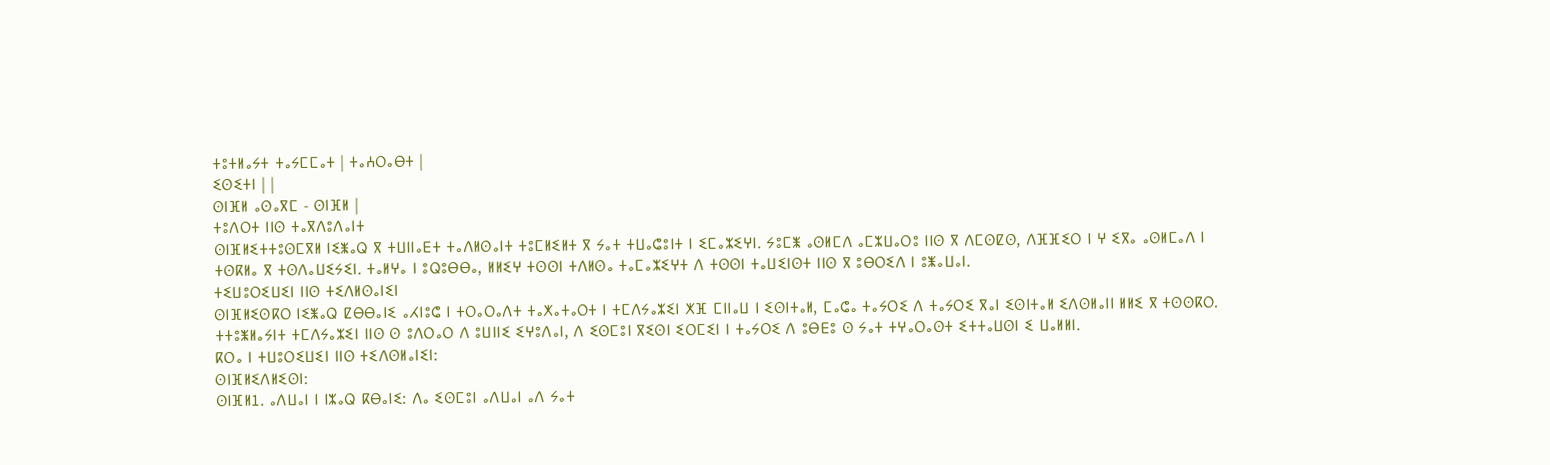ⵜⵓⵜⵍⴰⵢⵜ ⵜⴰⵢⵎⵎⴰⵜ | ⵜⴰⵄⵔⴰⴱⵜ |
ⵉⵙⵉⵜⵏ | |
ⵙⵏⴼⵍ ⴰⵙⴰⴳⵎ - ⵙⵏⴼⵍ |
ⵜⵓⴷⵔⵜ ⵏⵏⵙ ⵜⴰⴳⴷⵓⴷⴰⵏⵜ
ⵙⵏⴼⵍⵉⵜⵜⵓⵙⵎⴳⵍ ⵏⵉⵥⴰⵕ ⴳ ⵜⵡⵏⵏⴰⴹⵜ ⵜⴰⴷⵍⵙⴰⵏⵜ ⵜⵓⵎⵍⵉⵍⵜ ⴳ ⵢⴰⵜ ⵜⵡⴰⵛⵓⵏⵜ ⵏ ⵉⵎⴰⵣⵉⵖⵏ. ⵢⵓⵎⵥ ⴰⵙⵍⵎⴷ ⴰⵎⵣⵡⴰⵔⵓ ⵏⵏⵙ ⴳ ⴷⵎⵙⵇⵙ, ⴷⴼⴼⵉⵔ ⵏ ⵖ ⵉⴳⴰ ⴰⵙⵍⵎⴰⴷ ⵏ ⵜⵙⴽⵍⴰ ⴳ ⵜⵙⴷⴰⵡⵉⵢⵉⵏ. ⵜⴰⵍⵖⴰ ⵏ ⵓⵕⵓⴱⴱⴰ, ⵍⵍⵉⵖ ⵜⵙⵙⵏ ⵜⴷⵍⵙⴰ ⵜⴰⵎⴰⵣⵉⵖⵜ ⴷ ⵜⵙⵙⵏ ⵜⴰⵡⵉⵏⵙⵜ ⵏⵏⵙ ⴳ ⵓⴱⵔⵉⴷ ⵏ ⵓⵥⴰⵡⴰⵏ.
ⵜⵉⵡⵓⵔⵉⵡⵉⵏ ⵏⵏⵙ ⵜⵉⴷⵍⵙⴰⵏⵉⵏ
ⵙⵏⴼⵍⵉⵙⴽⵔ ⵏⵉⵥⴰⵕ ⵇⴱⴱⴰⵏⵉ ⴰⵃⵏⵓⵛ ⵏ ⵜⵔⴰⵔⴰⴷⵜ ⵜⴰⵅⴰⵜⴰⵔⵜ ⵏ ⵜⵎⴷⵢⴰⵣⵉⵏ ⵅⴼ ⵎⵏⵏⴰⵡ ⵏ ⵉⵙⵏⵜⴰⵍ, ⵎⴰⵛⴰ ⵜⴰⵢⵔⵉ ⴷ ⵜⴰⵢⵔⵉ ⴳⴰⵏ ⵉⵙⵏⵜⴰⵍ ⵉⴷⵙⵍⴰⵏⵏ ⵍⵍⵉ ⴳ ⵜⵙⵙⴽⵔ. ⵜⵜⵓⵥⵍⴰⵢⵏⵜ ⵜⵎⴷⵢⴰⵣⵉⵏ ⵏⵏⵙ ⵙ ⵓⴷⵔⴰⵔ ⴷ ⵓⵡⵏⵏⵉ ⵉⵖⵓⴷⴰⵏ, ⴷ ⵉⵙⵎⵓⵏ ⴳⵉⵙⵏ ⵉⵔⵎⵉⵏ ⵏ ⵜⴰⵢⵔⵉ ⴷ ⵓⴱⴹⵓ ⵙ ⵢⴰⵜ ⵜⵖⴰⵔⴰⵙⵜ ⵉⵜⵜⴰⵡⵙⵏ ⵉ ⵡⴰⵍⵍⵏ.
ⴽⵔⴰ ⵏ ⵜⵡⵓⵔⵉⵡⵉⵏ ⵏⵏⵙ ⵜⵉⴷⵙⵍⴰⵏⵉⵏ:
ⵙⵏⴼⵍⵉⴷⵍⵉⵙⵏ:
ⵙⵏⴼⵍ1. ⴰⴷⵡⴰⵏ ⵏ ⵏⵣⴰⵕ ⴽⴱⴰⵏⵉ: ⴷⴰ ⵉⵙⵎⵓⵏ ⴰⴷⵡⴰⵏ ⴰⴷ ⵢⴰⵜ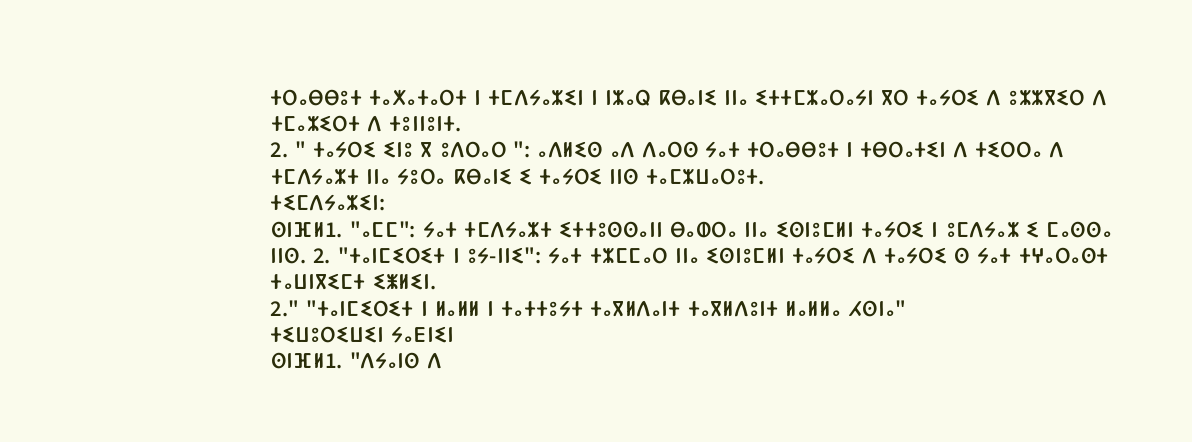ⵜⵔⴰⴱⴱⵓⵜ ⵜⴰⵅⴰⵜⴰⵔⵜ ⵏ ⵜⵎⴷⵢⴰⵣⵉⵏ ⵏ ⵏⵣⴰⵕ ⴽⴱⴰⵏⵉ ⵏⵏⴰ ⵉⵜⵜⵎⵣⴰⵔⴰⵢⵏ ⴳⵔ ⵜⴰⵢⵔⵉ ⴷ ⵓⵣⵣⴳⵉⵔ ⴷ ⵜⵎⴰⵣⵉⵔⵜ ⴷ ⵜⵓⵏⵏⵓⵏⵜ.
2. " ⵜⴰⵢⵔⵉ ⵉⵏⵓ ⴳ ⵓⴷⵔⴰⵔ ": ⴰⴷⵍⵉⵙ ⴰⴷ ⴷⴰⵔⵙ ⵢⴰⵜ ⵜⵔⴰⴱⴱⵓⵜ ⵏ ⵜⴱⵔⴰⵜⵉⵏ ⴷ ⵜⵉⵔⵔⴰ ⴷ ⵜⵎⴷⵢⴰⵣⵜ ⵏⵏⴰ ⵢⵓⵔⴰ ⴽⴱⴰⵏⵉ ⵉ ⵜⴰⵢⵔⵉ ⵏⵏⵙ ⵜⴰⵎⵣⵡⴰⵔⵓⵜ.
ⵜⵉⵎⴷⵢⴰⵣⵉⵏ:
ⵙⵏⴼⵍ1. "ⴰⵎⵎ": ⵢⴰⵜ ⵜⵎⴷⵢⴰⵣⵜ ⵉⵜⵜⵓⵙⵙⴰⵏⵏ ⴱⴰⵀⵔⴰ ⵏⵏⴰ ⵉⵙⵏⵓⵎⵍⵏ ⵜⴰⵢⵔⵉ ⵏ ⵓⵎⴷⵢⴰⵣ ⵉ ⵎⴰⵙⵙⴰ ⵏⵏⵙ. 2. "ⵜⴰⵏⵎⵉⵔⵉⵜ ⵏ ⵓⵢ-ⵏⵏⵉ": ⵢⴰⵜ ⵜⵣⵎⵎⴰⵔ ⵏⵏⴰ ⵉⵙⵏⵓⵎⵍⵏ ⵜⴰⵢⵔⵉ ⴷ ⵜⴰⵢⵔⵉ ⵙ ⵢⴰⵜ ⵜⵖⴰⵔⴰⵙⵜ ⵜⴰⵡⵏⴳⵉⵎⵜ ⵉⵥⵍⵉⵏ.
2." "ⵜⴰⵏⵎⵉⵔⵉⵜ ⵏ ⵍⴰⵍⵍ ⵏ ⵜⴰⵜⵜⵓⵢⵜ ⵜⴰⴳⵍⴷⴰⵏⵜ ⵜⴰⴳⵍⴷⵓⵏⵜ ⵍⴰⵍⵍⴰ ⵃⵙⵏⴰ"
ⵜⵉⵡⵓⵔⵉⵡⵉⵏ ⵢⴰⴹⵏⵉⵏ
ⵙⵏⴼⵍ1. "ⴷⵢⴰⵏⵙ ⴷ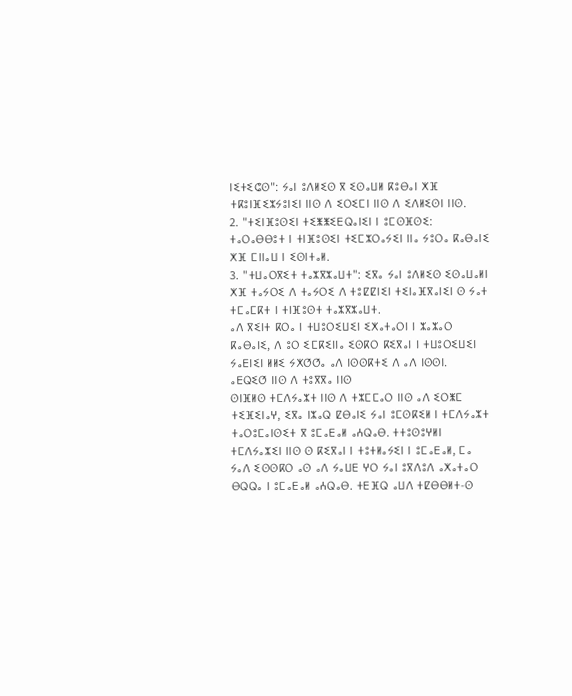ⵏⵉⵜⵉⵛⵙ": ⵢⴰⵏ ⵓⴷⵍⵉⵙ ⴳ ⵉⵙⴰⵡⵍ ⴽⵓⴱⴰⵏ ⵅⴼ ⵜⴽⵓⵏⴼⵉⵣⵢⵓⵏⵉⵏ ⵏⵏⵙ ⴷ ⵉⵔⵉⵎⵏ ⵏⵏⵙ ⴷ ⵉⴷⵍⵉⵙⵏ ⵏⵏⵙ.
2. "ⵜⵉⵏⴼⵓⵙⵉⵏ ⵜⵉⵥⵥⵉⴹⵕⴰⵏⵉⵏ ⵏ ⵓⵎⵙⴼⵙⵉ: ⵜⴰⵔⴰⴱⴱⵓⵜ ⵏ ⵜⵏⴼⵓⵙⵉⵏ ⵜⵉⵎⵣⵔⴰⵢⵉⵏ ⵏⵏⴰ ⵢⵓⵔⴰ ⴽⴰⴱⴰⵏⵉ ⵅⴼ ⵎⵏⵏⴰⵡ ⵏ ⵉⵙⵏⵜⴰⵍ.
3. "ⵜⵡⴰⵔⴳⵉⵜ ⵜⴰⵣⴳⵣⴰⵡⵜ": ⵉⴳⴰ ⵢⴰⵏ ⵓⴷⵍⵉⵙ ⵉⵙⴰⵡⴰⵍⵏ ⵅⴼ ⵜⴰⵢⵔⵉ ⴷ ⵜⴰⵢⵔⵉ ⴷ ⵜⵓⵇⵇⵏⵉⵏ ⵜⵉⵏⴰⴼⴳⴰⵏⵉⵏ ⵙ ⵢⴰⵜ ⵜⵎⴰⵎⴽⵜ ⵏ ⵜⵏⴼⵓⵙⵜ ⵜⴰⵣⴳⵣⴰⵡⵜ.
ⴰⴷ ⴳⵉⵏⵜ ⴽⵔⴰ ⵏ ⵜⵡⵓⵔⵉⵡⵉⵏ ⵉⵅⴰⵜⴰⵔⵏ ⵏ ⵣⴰⵣⴰⵔ ⴽⴰⴱⴰⵏⵉ, ⴷ ⵓⵔ ⵉⵎⴽⵉⵏⵏⴰ ⵉⵙⴽⵔ ⴽⵉⴳⴰⵏ ⵏ ⵜⵡⵓⵔⵉⵡⵉⵏ ⵢⴰⴹⵏⵉⵏ ⵍⵍⵉ ⵢⵅⵚⵚⴰ ⴰⴷ ⵏⵙⵙⴽⵜⵉ ⴷ ⴰⴷ ⵏⵙⵙⵏ.
ⴰⴹⵕⵉⵚ ⵏⵏⵙ ⴷ ⵜⵓⴳⴳⴰ ⵏⵏⵙ
ⵙⵏⴼⵍⵙ ⵜⵎⴷⵢⴰⵣⵜ ⵏⵏⵙ ⴷ ⵜⵣⵎⵎⴰⵔ ⵏⵏⵙ ⴰⴷ ⵉⵔⵥⵎ ⵜⵉⴼⵉⵏⴰⵖ, ⵉⴳⴰ ⵏⵣⴰⵕ ⵇⴱⴰⵏⵉ ⵢⴰⵏ ⵓⵎⵙⴽⵉⵍ ⵏ ⵜⵎⴷⵢⴰⵣⵜ ⵜⴰⵔⵓⵎⴰⵏⵙⵉⵜ ⴳ ⵓⵎⴰⴹⴰⵍ ⴰⵄⵕⴰⴱ. ⵜⵜⵓⵙⵓⵖⵍⵏ ⵜⵎⴷⵢⴰⵣⵉⵏ ⵏⵏⵙ ⵙ ⴽⵉⴳⴰⵏ ⵏ ⵜⵓⵜⵍⴰⵢⵉⵏ ⵏ ⵓⵎⴰⴹⴰⵍ, ⵎⴰ ⵢⴰⴷ ⵉⵙⵙⴽⵔ ⴰⵙ ⴰⴷ ⵢⴰⵡⴹ ⵖⵔ ⵢⴰⵏ ⵓⴳⴷⵓⴷ ⴰⵅⴰⵜⴰⵔ ⴱⵕⵕⴰ ⵏ ⵓⵎⴰⴹⴰⵍ ⴰⵄⵕⴰⴱ. ⵜⴹⴼⵕ ⴰⵡⴷ ⵜⵇⴱⴱⵍⵜ-ⵙ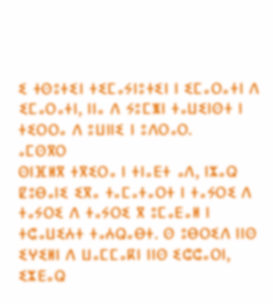ⵉ ⵜⵙⵓⵜⵉⵏ ⵜⵉⵎⴰⵢⵏⵓⵜⵉⵏ ⵏ ⵉⵎⴰⵔⴰⵜⵏ ⴷ ⵉⵎⴰⵔⴰⵜⵏ, ⵏⵏⴰ ⴷ ⵢⵓⵎⵥⵏ ⵜⴰⵡⵉⵏⵙⵜ ⵏ ⵜⵉⵔⵔⴰ ⴷ ⵓⵡⵏⵏⵉ ⵏ ⵓⴷⵔⴰⵔ.
ⴰⵎⵙⴳⵔ
ⵙⵏⴼⵍⴳ ⵜⴳⵉⵔⴰ ⵏ ⵜⵏⴰⴹⵜ ⴰⴷ, ⵏⵣⴰⵕ ⵇⵓⴱⴰⵏⵉ ⵉⴳⴰ ⵜⴰⵎⴰⵜⴰⵔⵜ ⵏ ⵜⴰⵢⵔⵉ ⴷ ⵜⴰⵢⵔⵉ ⴷ ⵜⴰⵢⵔⵉ ⴳ ⵓⵎⴰⴹⴰⵍ ⵏ ⵜⵛⴰⵡⵉⵄⵜ ⵜⴰⵄⵕⴰⴱⵜ. ⵙ ⵓⴱⵔⵉⴷ ⵏⵏⵙ ⵉⵖⵉⵍⵏ ⴷ ⵡⴰⵎⵎⴰⴽⵏ ⵏⵏⵙ ⵉⵛⵛⴰⵔⵏ, ⵉⵣⴹⴰⵕ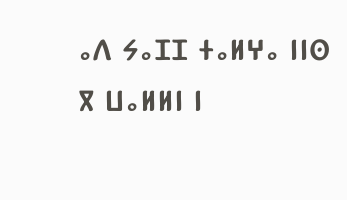ⴰⴷ ⵢⴰⵊⵊ ⵜⴰⵍⵖⴰ ⵏⵏⵙ ⴳ ⵡⴰⵍⵍⵏ ⵏ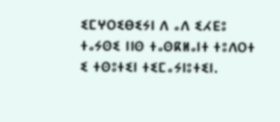ⵉⵎⵖⵔⵉⴱⵉⵢⵏ ⴷ ⴰⴷ ⵉⵃⴹⵓ ⵜⴰⵢⵙⵉ ⵏⵏⵙ ⵜⴰⵙⴽⵍⴰⵏⵜ ⵜⵓⴷⵔⵜ ⵉ ⵜⵙⵓⵜⵉⵏ ⵜⵉⵎⴰⵢⵏⵓⵜⵉⵏ.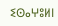ⵉⵙⴰⵖⵓⵍⵏ